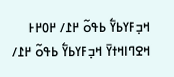ߞߏ߲ߓߌߕߌ߱ ߕߟߋ߬ ߂߁/ ߂߀߂߅
ߞߐߣߊߞߙߌ߫ ߞߏ߲ߓߌߕߌ߱ ߕߟߋ߬ ߂߁/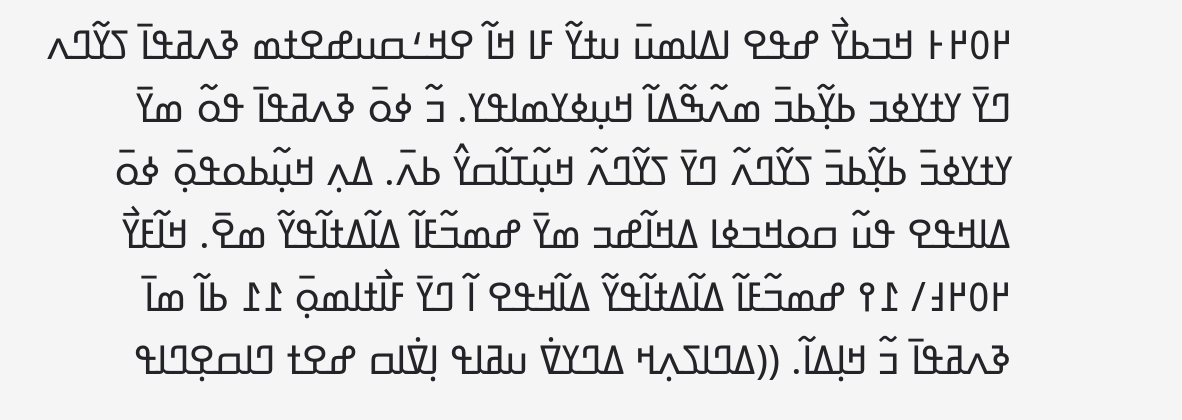߂߀߂߅ ߞߏߕߌ߯ ߝߟߐ ߊߡߊߘߎ߫ ߎߙߌ߬ ߓߊ ߞߊ߬ ߐߞߑߛߎߝߐߙߘ ߢߍߥߟߊ߫ ߖߌ߬ߣߍ ߣߌ߫ ߌߙߌߦߏ ߕߌ߲߬ߕߏ߫ ߘߍ߬ߒ߬ߡߊ߬ ߞߎ߲ߦߌߘߊߟߌ. ߏ߬ ߦߋ߫ ߢߍߥߟߊ߫ ߟߋ߬ ߘߌ߫ ߌߙߌߦߏ߫ ߕߌ߲߬ߕߏ߫ ߖߌ߬ߣߍ߬ ߣߌ߫ ߖߌ߬ߣߍ߬ ߞߎ߲߬ߠߊ߬ߛߌ߮ ߕߍ߫. ߡߍ߲ ߞߎ߲߬ߕߋߟߋ߲߫ ߦߋ߫ ߡߊߞߟߐ ߟߎ߬ ߛߋߞߏߦߊ ߡߞߊ߬ߝߏ ߘߌ߫ ߝߘߏ߬ߓߊ߬ ߡߊ߬ߡߙߊ߬ߟߌ߬ ߘߐ߫. ߞߊ߬ߓߌ߯ ߂߀߂߃/ ߁߉ ߝߘߏ߬ߓߊ߬ ߡߊ߬ߡߙߊ߬ߟߌ߬ ߡߊ߬ߞߟߐ ߊ߬ ߣߌ߫ ߓߊ߯ߙߊߘߋ߲߫ ߁߁ ߕߊ߬ ߘߊ߫ ߢߍߥߟߊ߫ ߏ߬ ߞߊ߲ߡߊ߬. ((ߡߣߊߖߍ߲ߞ ߡߣߌߜ߭ ߎߥߊߟ ߊ߲ߜ߭ߊߛ ߝߐߙ ߣߊߛߐ߲ߣߊߟ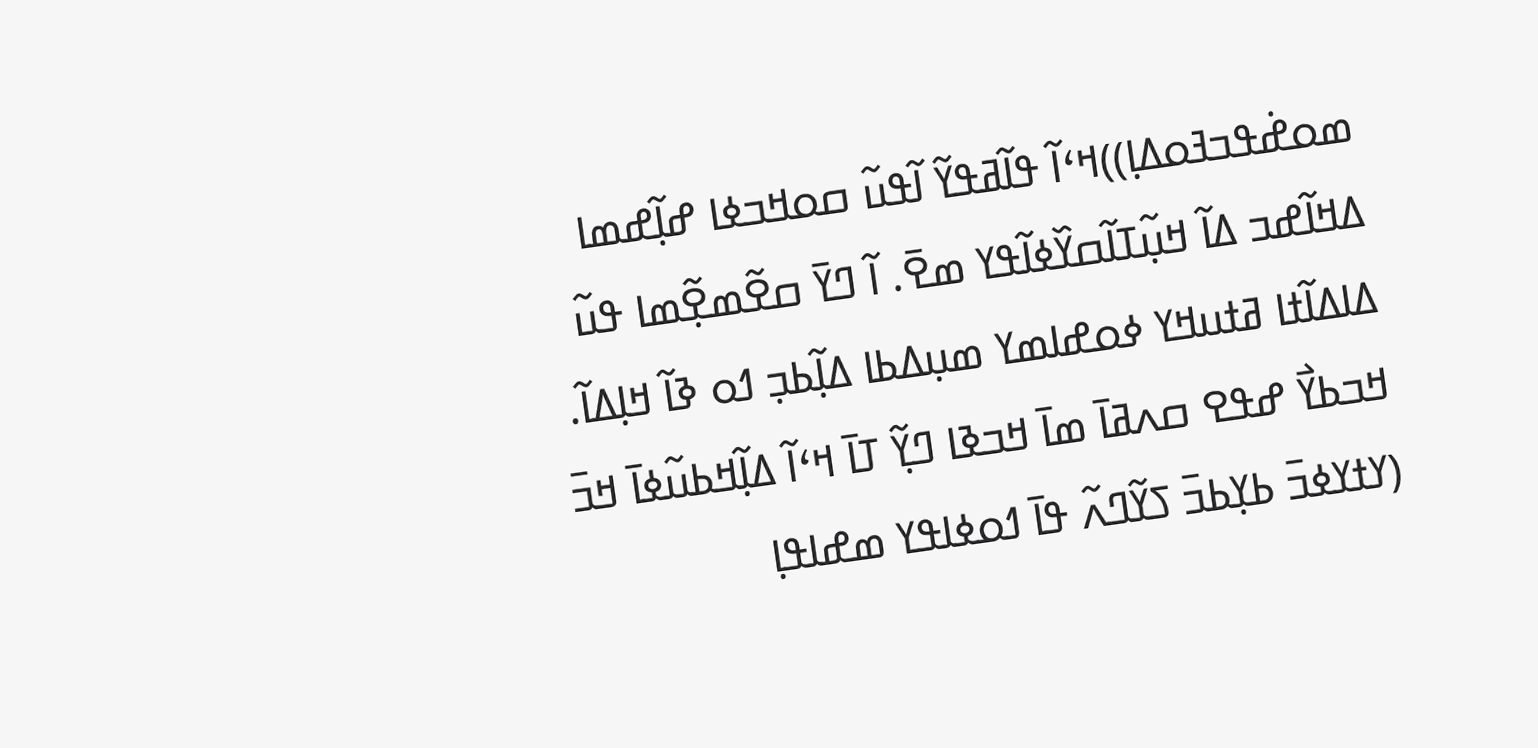ߘߋߝ߭ߟߏߔߋߡߊ߲))ߞߵߊ߬ ߟߊ߬ߥߟߌ߬ ߊ߬ߟߎ߬ ߛߋߞߏߦߊ ߝߊ߲߬ߝߘߊ ߡߞߊ߬ߝߏ ߡߊ߬ ߞߎ߲߬ߠߊ߬ߛߌ߰ߦߊ߬ߟߌ ߘߐ߫. ߊ߬ ߣߌ߫ ߛߐ߬ߘߐ߲߬ߘߊ ߟߎ߬ ߡߊߡߊ߬ߙߊ ߥߙߎߞߌ ߦߋߝߊߘߌ ߘߎ߲ߡߕߊ ߡߊ߲߬ߕߏ߲ ߗߋ ߢߊ߬ ߞߊ߲ߡߊ߬. ߞߏߕߌ߯ ߝߟߐ ߛߍߥߊ߫ ߘߊ߫ ߞߏߢߊ ߣߌ߲߬ ߠߊ߫ ߞߵߊ߬ ߡߊ߲߬ߞߕߎ߬ߦߊ߫ ߞߏ߫ (ߌߙߌߦߏ߫ ߕߌ߲ߕߏ߫ ߖߌ߬ߣߍ߬ ߟߊ߫ ߗߋߦߊߟߌ ߘߝߊߟߊ߲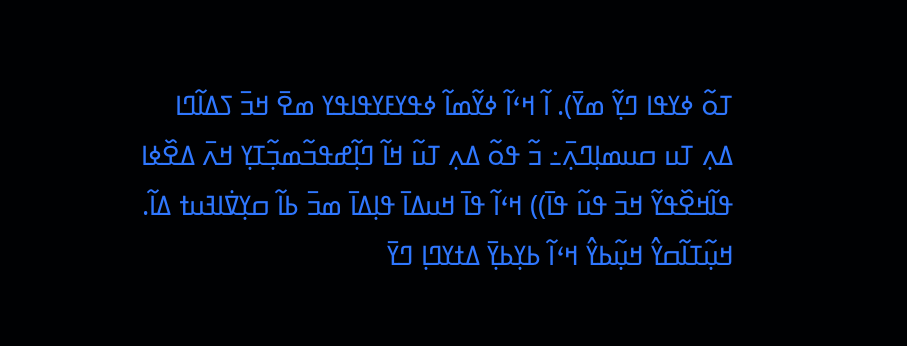ߠߋ߬ ߦߌߟߊ ߣߌ߲߬ ߘߌ߫). ߊ߬ ߞߵߊ߬ ߦߌ߬ߘߊ߬ ߦߟߌߓߌߟߊߟߌ ߘߐ߫ ߞߏ߫ ߖߡߊ߬ߣߊ ߡߍ߲ ߠߎ ߛߎߘߊ߲ߣߍ߲߫߸ ߏ߬ ߟߋ߬ ߡߍ߲ ߠߎ߬ ߞߊ߬ ߣߊ߲߬ߝߟߏ߬ߘߏ߲߬ߠߌ߲ ߞߍ߫ ߡߐ߰ߦߊ ߟߊ߬ߞߐ߰ߟߌ߬ ߞߏ߫ ߟߎ߬ ߟߊ߫)) ߞߵߊ߬ ߟߊ߫ ߞߎߡߊ߫ ߟߊ߲ߡߊ߫ ߘߏ߫ ߕߊ߬ ߛߌ߲ߜ߭ߊߔߎߙ ߡߊ߬. ߞߎ߲߬ߠߊ߬ߛߌ߮ ߞߎ߲߬ߕߌ߮ ߞߵߊ߬ ߕߌ߲ߕߌ߲߫ ߡߙߌߣߊ߲ ߣߌ߫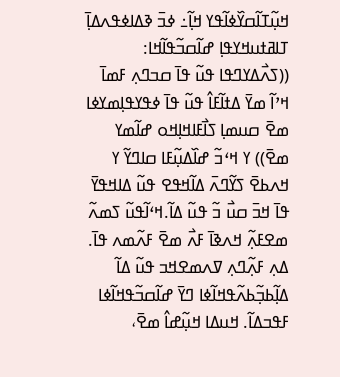ߞߎ߲߬ߠߊ߬ߛߌ߰ߦߊ߬ߟߌ ߞߊ߲߬߸ ߦߏ߫ ߢߡߊߦߟߍߡߊ߲߫ ߠߊߥߙߎߞߌߟߊ߲ ߝߊ߬ߛߏ߬ߟߊ߬ߞߊ: ((ߖߍ߯ߡߌߣߟߊ ߟߎ߬ ߟߊ߫ ߛߏߣߍ߲ ߓߘߊ߫ ߞߴߊ߬ ߘߌ߫ ߡߙߊ߬ߓߊ߮ ߟߎ߬ ߟߊ߫ ߦߟߌߟߊ߲ߘߌߦߊ ߘߐ߫ ߛߎߘߊ߲ ߖߊ߯ߓߊߞߊ߲ߞߋ ߝߊ߬ߘߌ ߘߐ߫)) ߌ ߞߵߏ߬ ߝߊ߰ߡߎ߲߬ߓߊ ߛߊߣߌ߬ ߌ ߞߍߕߐ߫ ߖߌ߬ߣߍ߫ ߡߊ߬ߞߟߐ ߟߎ߬ ߡߊߞߟߌ߫ ߟߊ߫ ߞߏ߫ ߛߎ߯ ߏ߬ ߟߎ߬ ߡߊ߬.ߞߵߊ߬ߟߎ߬ ߖߘߍ߬ ߘߐߓߍ߲߬ ߞߍߢߊ߫ ߓߍ߯ ߘߐ߫ ߓߍ߬ߘߍ ߟߊ߫. ߡߍ߲ ߓߍ߲߬ߣߍ߲ ߜߍߘߐߞߏ ߟߎ߬ ߡߊ߬ ߡߊ߲߬ߕߏ߲߬ߕߍ߬ߟߞߊ߬ߦߊ ߣߌ߫ ߝߊ߬ߛߏ߬ߟߞߊ߬ߦߊ ߓߟߏߡߊ߬. ߞߎߡߊ ߞߎ߲߬ߝߊ߮ ߘߐ߫،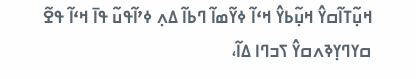ߞߎ߲߬ߠߊ߬ߛߌ߮ ߞߎ߲߬ߕߌ߮ ߞߵߊ߬ ߦߌ߬ߘߊ߬ ߣߕߊ߬ ߡߍ߲ ߦߴߊ߬ߟߎ߬ ߟߊ߫ ߞߵߊ߬ ߟߐ߬ ߛߌߣߌ߲ߢߍߛߌ߮ ߖߏߣߊ ߡߊ߬،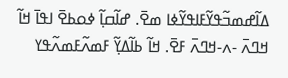ߡߊ߬ߝߘߏ߬ߟߌ߬ߓߊߟߌ߬ߦߊ ߘߐ߫. ߝߊ߬ߛߊ߲߬ ߦߋߕߐ߫ ߊߟߊ߫ ߞߊ߬ ߞߣߍ߫ -ߍ-ߞߣߍ߫ ߓߐ߫. ߞߊ߬ ߕߊ߬ߡߌ߲߬ ߓߘߍ߬ߓߘߍ߬ߟߌ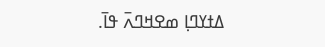ߡߙߌߣߊ߲ ߘߐߞߣߍ߫ ߟߊ߫.